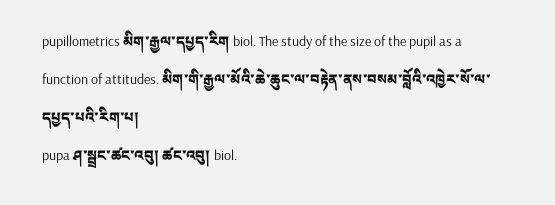pupillometrics མིག་རྒྱལ་དཔྱད་རིག biol. The study of the size of the pupil as a function of attitudes. མིག་གི་རྒྱལ་མོའི་ཆེ་ཆུང་ལ་བརྟེན་ནས་བསམ་བློའི་འཁྱེར་སོ་ལ་དཔྱད་པའི་རིག་པ།
pupa ཤ་སྦྲང་ཚང་འབུ། ཚང་འབུ། biol.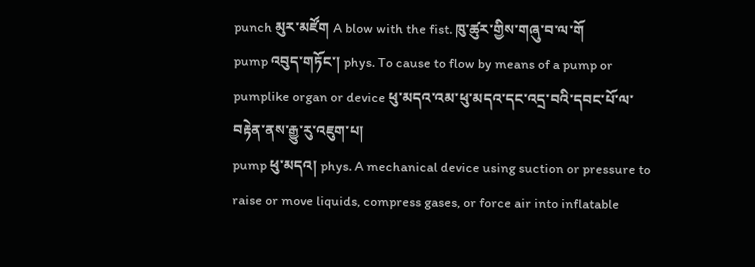punch མུར་མཛོག A blow with the fist. ཁུ་ཚུར་གྱིས་གཞུ་བ་ལ་གོ
pump འབུད་གཏོང་། phys. To cause to flow by means of a pump or pumplike organ or device ཕུ་མདའ་འམ་ཕུ་མདའ་དང་འདྲ་བའི་དབང་པོ་ལ་བརྟེན་ནས་རྒྱུ་རུ་འཇུག་པ།
pump ཕུ་མདའ། phys. A mechanical device using suction or pressure to raise or move liquids, compress gases, or force air into inflatable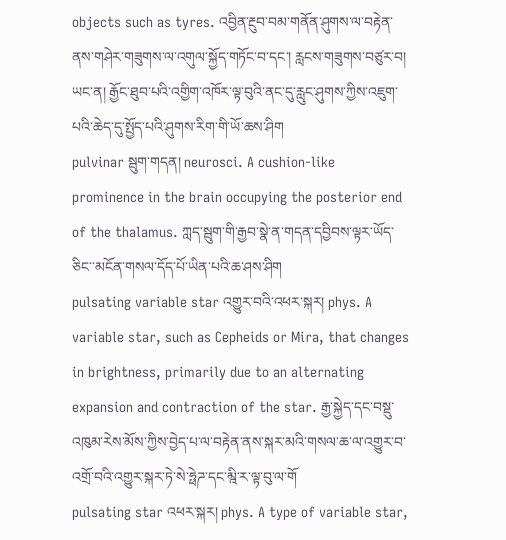objects such as tyres. འབྱིན་རྔུབ་བམ་གནོན་ཤུགས་ལ་བརྟེན་ནས་གཤེར་གཟུགས་ལ་འགུལ་སྐྱོད་གཏོང་བ་དང་། རླངས་གཟུགས་བཙུར་བ། ཡང་ན། རྒྱོང་ཐུབ་པའི་འགྱིག་འཁོར་ལྟ་བུའི་ནང་དུ་རླུང་ཤུགས་ཀྱིས་འཇུག་པའི་ཆེད་དུ་སྤྱོད་པའི་ཤུགས་རིག་གི་ཡོ་ཆས་ཤིག
pulvinar སྦུག་གདན། neurosci. A cushion-like prominence in the brain occupying the posterior end of the thalamus. ཀླད་སྦུག་གི་རྒྱབ་སྣེ་ན་གདན་དབྱིབས་ལྟར་ཡོད་ཅིང་་མངོན་གསལ་དོད་པོ་ཡིན་པའི་ཆ་ཤས་ཤིག
pulsating variable star འགྱུར་བའི་འཕར་སྐར། phys. A variable star, such as Cepheids or Mira, that changes in brightness, primarily due to an alternating expansion and contraction of the star. རྒྱ་སྐྱེད་དང་བསྡུ་འཁུམ་རེས་མོས་ཀྱིས་བྱེད་པ་ལ་བརྟེན་ནས་སྐར་མའི་གསལ་ཆ་ལ་འགྱུར་བ་འགྲོ་བའི་འགྱུར་སྐར་ཏེ་སེ་ཧྥེཌ་དང་མྰི་ར་ལྟ་བུ་ལ་གོ
pulsating star འཕར་སྐར། phys. A type of variable star,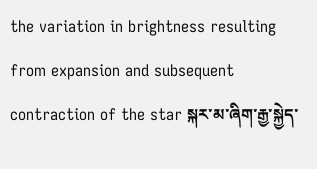the variation in brightness resulting from expansion and subsequent contraction of the star སྐར་མ་ཞིག་རྒྱ་སྐྱེད་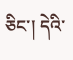ཅིང་། དེའི་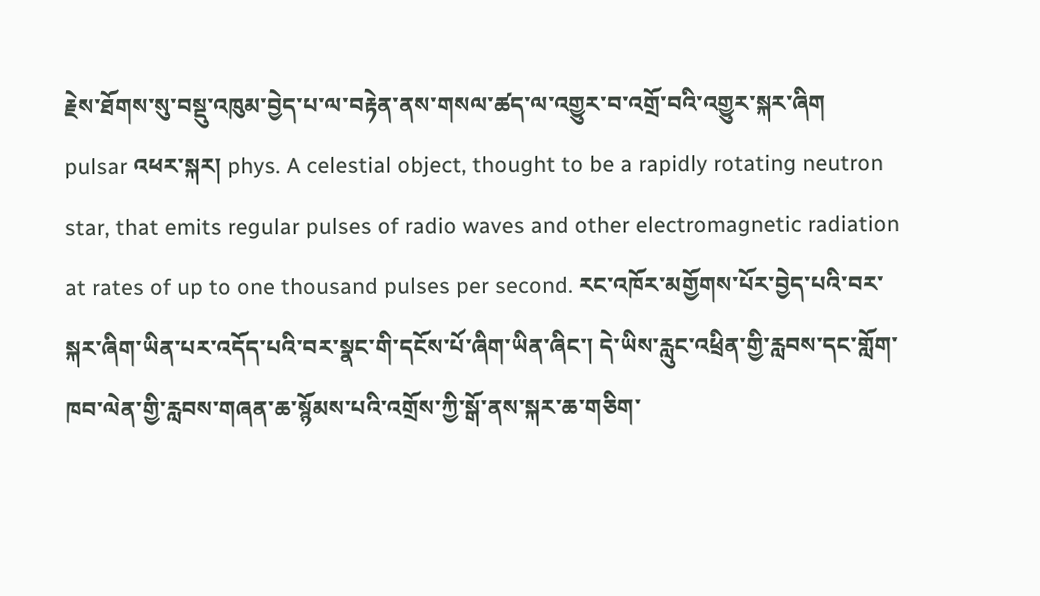རྗེས་ཐོགས་སུ་བསྡུ་འཁུམ་བྱེད་པ་ལ་བརྟེན་ནས་གསལ་ཚད་ལ་འགྱུར་བ་འགྲོ་བའི་འགྱུར་སྐར་ཞིག
pulsar འཕར་སྐར། phys. A celestial object, thought to be a rapidly rotating neutron star, that emits regular pulses of radio waves and other electromagnetic radiation at rates of up to one thousand pulses per second. རང་འཁོར་མགྱོགས་པོར་བྱེད་པའི་བར་སྐར་ཞིག་ཡིན་པར་འདོད་པའི་བར་སྣང་གི་དངོས་པོ་ཞིག་ཡིན་ཞིང་། དེ་ཡིས་རླུང་འཕྲིན་གྱི་རླབས་དང་གློག་ཁབ་ལེན་གྱི་རླབས་གཞན་ཆ་སྙོམས་པའི་འགྲོས་ཀྱི་སྒོ་ནས་སྐར་ཆ་གཅིག་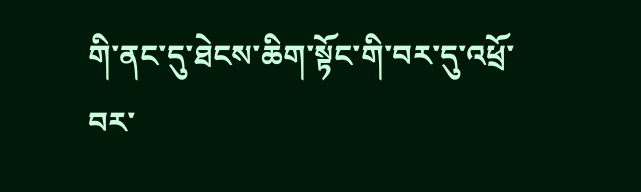གི་ནང་དུ་ཐེངས་ཆིག་སྟོང་གི་བར་དུ་འཕྲོ་བར་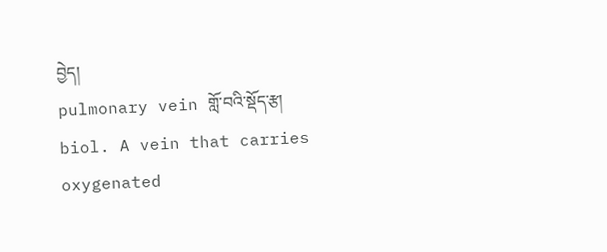བྱེད།
pulmonary vein གློ་བའི་སྡོད་རྩ། biol. A vein that carries oxygenated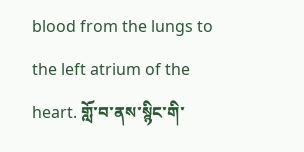blood from the lungs to the left atrium of the heart. གློ་བ་ནས་སྙིང་གི་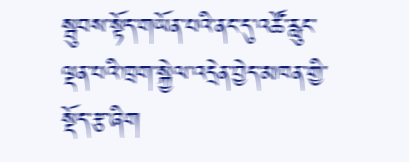སྦུབས་སྟོད་གཡོན་པའི་ནང་དུ་འཚོ་རླུང་ལྡན་པའི་ཁྲག་སྐྱེལ་འདྲེན་བྱེད་མཁན་གྱི་སྡོད་རྩ་ཞིག